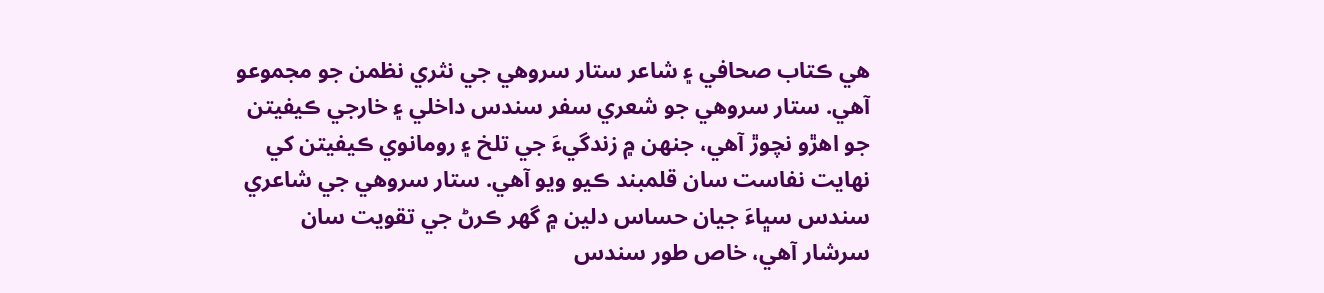ھي ڪتاب صحافي ۽ شاعر ستار سروھي جي نثري نظمن جو مجموعو آھي. ستار سروھي جو شعري سفر سندس داخلي ۽ خارجي ڪيفيتن جو اهڙو نچوڙ آهي، جنهن ۾ زندگيءَ جي تلخ ۽ رومانوي ڪيفيتن کي نهايت نفاست سان قلمبند ڪيو ويو آهي. ستار سروهي جي شاعري سندس سڀاءَ جيان حساس دلين ۾ گهر ڪرڻ جي تقويت سان سرشار آهي، خاص طور سندس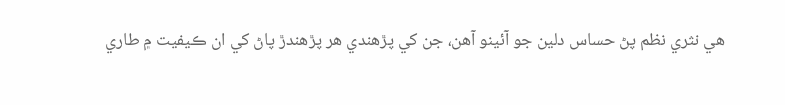هي نثري نظم پڻ حساس دلين جو آئينو آهن، جن کي پڙهندي هر پڙهندڙ پاڻ کي ان ڪيفيت ۾ طاري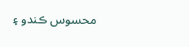محسوس ڪندو ۽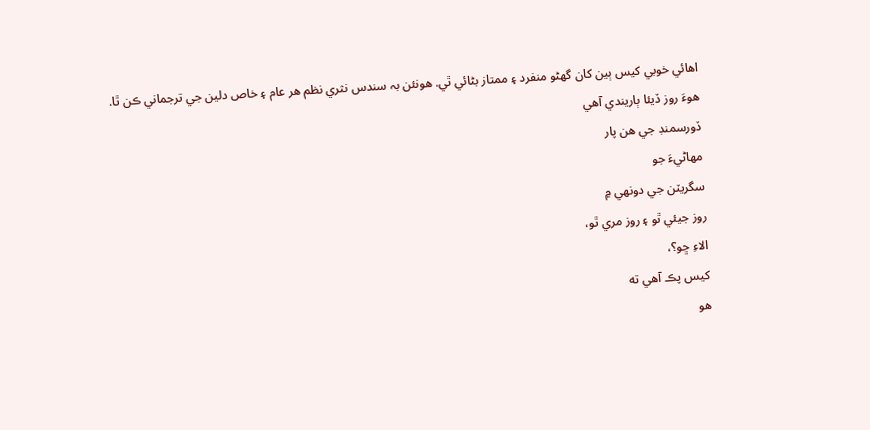اهائي خوبي کيس ٻين کان گهڻو منفرد ۽ ممتاز بڻائي ٿي. هونئن بہ سندس نثري نظم هر عام ۽ خاص دلين جي ترجماني ڪن ٿا.
هوءَ روز ڏيئا ٻاريندي آهي
ڏورسمنڊ جي هن پار
مهاڻيءَ جو
سگريٽن جي دونهي ۾
روز جيئي ٿو ۽ روز مري ٿو،
الاءِ ڇو؟،
کيس پڪ آهي ته
هو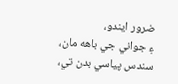ضرور ايندو،
۽ جواني جي باهه مان،
سندس پياسي بدن تي،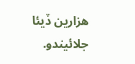هزارين ڏيئا جلائيندو.